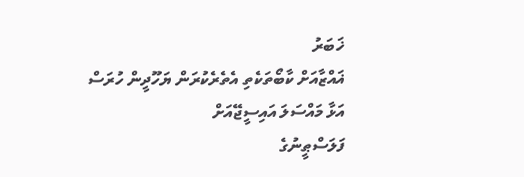ޚަބަރު
ޣައްޒާއަށް ކާބޯތަކެތި އެތެރެކުރަން ޔަހޫދީން ހުރަސް އަޅާ މައްސަލަ އައިސީޖޭއަށް
ފަލަސްޠީނުގެ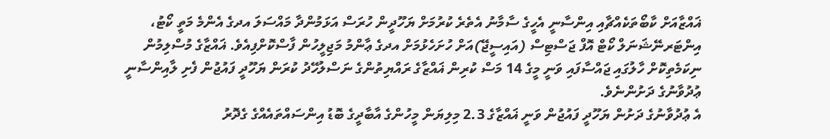ޣައްޒާއަށް ކާބޯތަކެއްޗާއި އިންސާނީ އެހީގެ ސާމާނު އެތެރެ ކުރުމަށް ޔަހޫދީން ހުރަސް އަޅަމުންދާ މައްސަލަ އދގެ އެންމެ މަތީ ކޯޓު، އިންޓަރނޭޝަނަލް ކޯޓް އޮފް ޖަސްޓިސް (އައިސީޖޭ)އަށް ހުށަހެޅުމަށް އދގެ ޢާންމު މަޖިލީހުން ފާސްކޮށްފިއެވެ. ޣައްޒާގެ މުސްލިމުން ނިކަމެތިކޮށް ހާލުގައި ޖައްސާފައި ވަނީ މީގެ 14 މަސް ކުރިން ޣައްޒާގެ ރައްޔިތުންގެ ނަސްލުހޭދު ކުރަން ޔަހޫދީ ފައުޖުން ފެށި ލާއިންސާނީ ޢުދުވާނުގެ ދަށުންނެވެ.
އެ ޢުދުވާނުގެ ދަށުން ޔަހޫދީ ފައުޖުން ވަނީ ޣައްޒާގެ 2.3 މިލިޔަން މީހުންގެ އާބާދީގެ ބޮޑު އިންސައްތައެއްގެ ގެދޮރު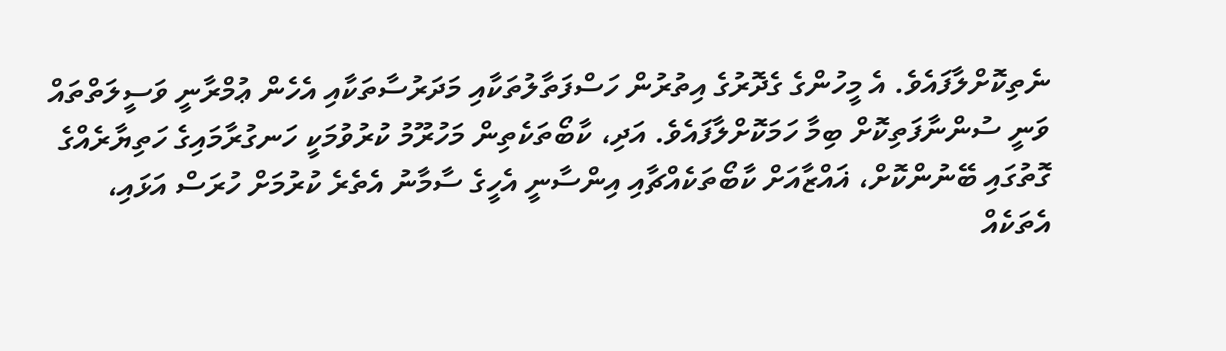ނެތިކޮށްލާފައެވެ. އެ މީހުންގެ ގެދޮރުގެ އިތުރުން ހަސްފަތާލުތަކާއި މަދަރުސާތަކާއި އެހެން ޢުމްރާނީ ވަސީލަތްތައް ވަނީ ސުންނާފަތިކޮށް ބިމާ ހަމަކޮށްލާފައެވެ. އަދި، ކާބޯތަކެތިން މަހުރޫމު ކުރުވުމަކީ ހަނގުރާމައިގެ ހަތިޔާރެއްގެ ގޮތުގައި ބޭނުންކޮށް، ޣައްޒާއަށް ކާބޯތަކެއްޗާއި އިންސާނީ އެހީގެ ސާމާނު އެތެރެ ކުރުމަށް ހުރަސް އަޅައި، އެތަކެއް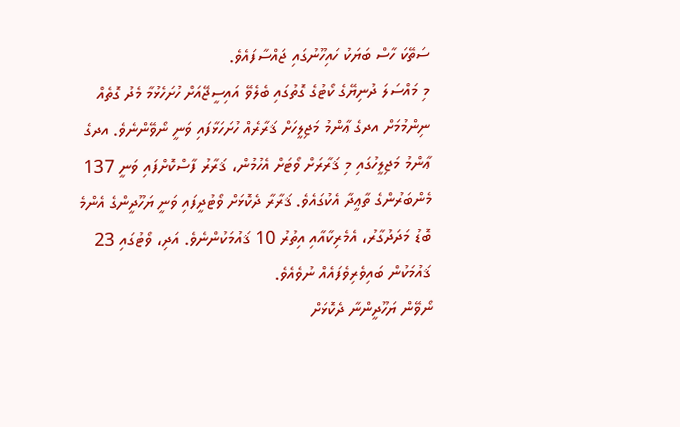ސަތޭކަ ހާސް ބަޔަކު ހައިހޫނުގައި ޖައްސާފައެވެ.
މި މައްސަލަ ދުނިޔޭގެ ކޯޓުގެ ގޮތުގައި ބެލެވޭ އައިސީޖޭއަށް ހުށަހެޅުމާ މެދު ގޮތެއް ނިންމުމަށް އދގެ ޢާންމު މަޖިލީހަށް ޤަރާރެއް ހުށަހަޅާފައި ވަނީ ނޯވޭންނެވެ. އދގެ ޢާންމު މަޖިލީހުގައި މި ޤަރާރަށް ވޯޓަށް އެހުމުން، ޤަރާރު ފާސްކޮށްފައި ވަނީ 137 މެންބަރުންގެ ތާޢީދާ އެކުގައެވެ. ޤަރާރާ ދެކޮޅަށް ވޯޓުދީފައި ވަނީ ޔަހޫދީންގެ އެންމެ ބޮޑު މަދަދުގާރު، އެމެރިކާއާއި އިތުރު 10 ޤައުމަކުންނެވެ. އަދި، ވޯޓުގައި 23 ޤައުމަކުން ބައިވެރިވެފައެއް ނުވެއެވެ.
ނޯވޭން ޔަހޫދީންނާ ދެކޮޅަށް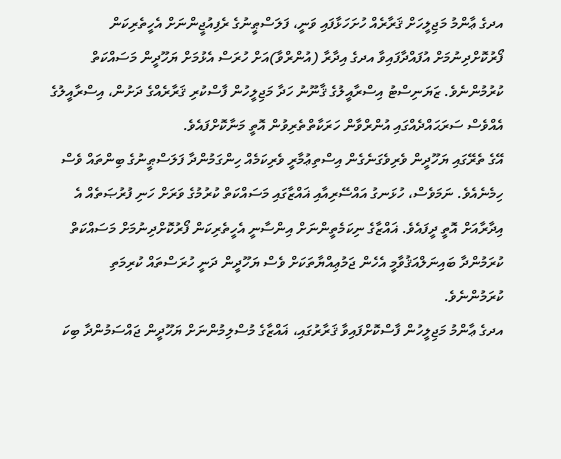އދގެ ޢާންމު މަޖިލީހަށް ޤަރާރެއް ހުށަހަޅާފައި ވަނީ، ފަލަސްޠީނުގެ ރެފިއުޖީންނަށް އެހީތެރިކަން ފޯރުކޮށްދިނުމަށް އުފައްދާފައިވާ އދގެ އިދާރާ (އުންރްވާ)އަށް ހުރަސް އެޅުމަށް ޔަހޫދީން މަސައްކަތް ކުރުމުންނެވެ. ޒަޔަނިސްޓު އިސްރާއީލުގެ ޤާނޫނު ހަދާ މަޖިލީހުން ފާސްކުރި ޤަރާރެއްގެ ދަށުން، އިސްރާއީލުގެ އެއްވެސް ސަރަޙައްދެއްގައި އުންރްވާން ހަރަކާތްތެރިވުން އޮތީ މަނާކޮށްފައެވެ.
އޭގެ ތެރޭގައި ޔަހޫދީން ވެރިވެގަނެގެން އިސްތިޢުމާރީ ވެރިކަމެއް ހިންގަމުންދާ ފަލަސްޠީނުގެ ބިންތައް ވެސް ހިމެނެއެވެ. ނަމަވެސް، ހުޅަނގު އައްސޭރިއާއި ޣައްޒާގައި މަސައްކަތް ކުރުމުގެ ވަރަށް ހަނި ފުރުޞަތެއް އެ އިދާރާއަށް އޮތީ ދީފައެވެ. ޣައްޒާގެ ނިކަމެތީންނަށް އިންސާނީ އެހީތެރިކަން ފޯރުކޮށްދިނުމަށް މަސައްކަތް ކުރަމުންދާ ބައިނަލްއަޤުވާމީ އެހެން ޖަމުޢިއްޔާތަކަށް ވެސް ޔަހޫދީން ދަނީ ހުރަސްތައް ކުރިމަތި ކުރަމުންނެވެ.
އދގެ ޢާންމު މަޖިލީހުން ފާސްކޮށްފައިވާ ޤަރާރުގައި، ޣައްޒާގެ މުސްލިމުންނަށް ޔަހޫދީން ޖައްސަމުންދާ ބިކަ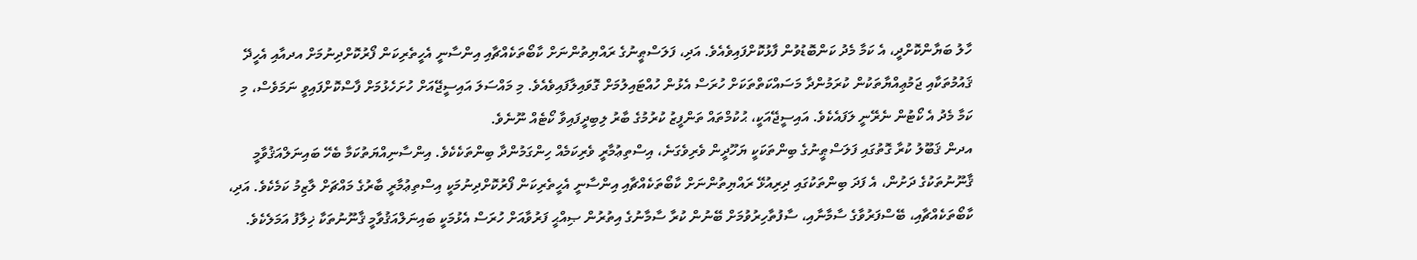ހާލު ބަޔާންކޮށްދީ، އެ ކަމާ މެދު ކަންބޮޑުވުން ފާޅުކޮށްފައިވެއެވެ. އަދި، ފަލަސްޠީނުގެ ރައްޔިތުންނަށް ކާބޯތަކެއްޗާއި އިންސާނީ އެހީތެރިކަން ފޯރުކޮށްދިނުމަށް އދއާއި އެހީދޭ ޤައުމުތަކާއި ޖަމުޢިއްޔާތަކުން ކުރަމުންދާ މަސައްކަތްތަކަށް ހުރަސް އެޅުން ހުއްޓައިލުމަށް ގޮވައިލާފައިވެއެވެ. މި މައްސަލަ އައިސީޖޭއަށް ހުށަހެޅުމަށް ފާސްކޮށްފައިވީ ނަމަވެސް، މި ކަމާ މެދު އެ ކޯޓުން ނެރޭނީ ލަފައެކެވެ. އައިސީޖޭއަކީ، ޙުކުމްތައް ތަންފީޒު ކުރުމުގެ ބާރު ލިބިދީފައިވާ ކޯޓެއް ނޫނެވެ.
އދން ޤަބޫލު ކުރާ ގޮތުގައި ފަލަސްޠީނުގެ ބިންތަކަކީ ޔަހޫދީން ވެރިވެގަނެ، އިސްތިޢުމާރީ ވެރިކަމެއް ހިންގަމުންދާ ބިންތަކެކެވެ. އިންސާނިއްޔަތުކަމާ ބެހޭ ބައިނަލްއަޤުވާމީ ޤާނޫނުތަކުގެ ދަށުން، އެ ފަދަ ބިންތަކުގައި ދިރިއުޅޭ ރައްޔިތުންނަށް ކާބޯތަކެއްޗާއި އިންސާނީ އެހީތެރިކަން ފޯރުކޮށްދިނުމަކީ އިސްތިޢުމާރީ ބާރުގެ މައްޗަށް ލާޒިމު ކަމެކެވެ. އަދި، ކާބޯތަކެއްޗާއި، ބޭސްފަރުވާގެ ސާމާނާއި، ސާފުތާހިރުވުމަށް ބޭނުން ކުރާ ސާމާނުގެ އިތުރުން ޞިއްޙީ ފަރުވާއަށް ހުރަސް އެޅުމަކީ ބައިނަލްއަޤުވާމީ ޤާނޫނުތަކާ ޚިލާފު އަމަލެކެވެ.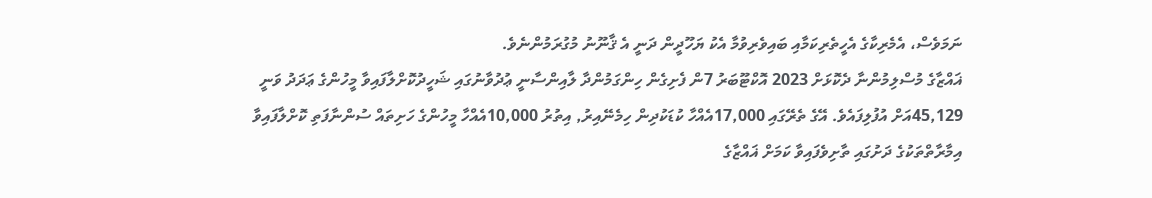ނަމަވެސް، އެމެރިކާގެ އެހީތެރިކަމާއި ބައިވެރިވުމާ އެކު ޔަހޫދީން ދަނީ އެ ޤާނޫނު މުގުރަމުންނެވެ.
ޣައްޒާގެ މުސްލިމުންނާ ދެކޮޅަށް 2023 އޮކްޓޫބަރު 7ން ފެށިގެން ހިންގަމުންދާ ލާއިންސާނީ ޢުދުވާނުގައި ޝަހީދުކޮށްލާފައިވާ މީހުންގެ ޢަދަދު ވަނީ 45,129އަށް އުފުލިފައެވެ. އޭގެ ތެރޭގައި 17,000އެއްހާ ކުޑަކުދިން ހިމެނޭއިރު, އިތުރު 10,000އެއްހާ މީހުންގެ ހަށިތައް ސުންނާފަތި ކޮށްލާފައިވާ އިމާރާތްތަކުގެ ދަށުގައި ތާށިވެފައިވާ ކަމަށް ޣައްޒާގެ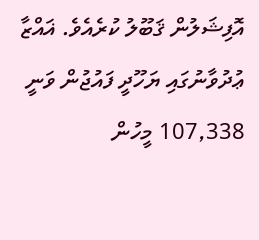އޮފިޝަލުން ޤަބޫލު ކުރެއެވެ. ޣައްޒާ ޢުދުވާނުގައި ޔަހޫދީ ފައުޖުން ވަނީ 107,338 މީހުން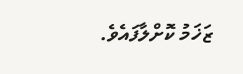ޒަޚަމު ކޮށްލާފައެވެ.